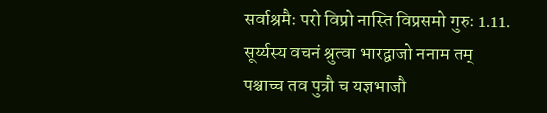सर्वाश्रमैः परो विप्रो नास्ति विप्रसमो गुरुः 1.11.
सूर्य्यस्य वचनं श्रुत्वा भारद्वाजो ननाम तम्
पश्चाच्च तव पुत्रौ च यज्ञभाजौ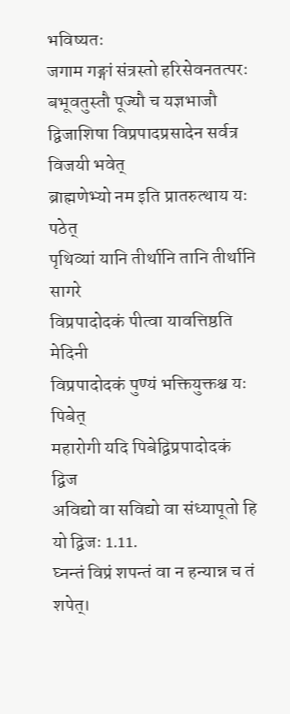भविष्यतः
जगाम गङ्गां संत्रस्तो हरिसेवनतत्परः
बभूवतुस्तौ पूज्यौ च यज्ञभाजौ द्विजाशिषा विप्रपादप्रसादेन सर्वत्र विजयी भवेत्
ब्राह्मणेभ्यो नम इति प्रातरुत्थाय यः पठेत्
पृथिव्यां यानि तीर्थानि तानि तीर्थानि सागरे
विप्रपादोदकं पीत्वा यावत्तिष्ठति मेदिनी
विप्रपादोदकं पुण्यं भक्तियुक्तश्च यः पिबेत्
महारोगी यदि पिबेद्विप्रपादोदकं द्विज
अविद्यो वा सविद्यो वा संध्यापूतो हि यो द्विजः 1.11.
घ्नन्तं विप्रं शपन्तं वा न हन्यान्न च तं शपेत्।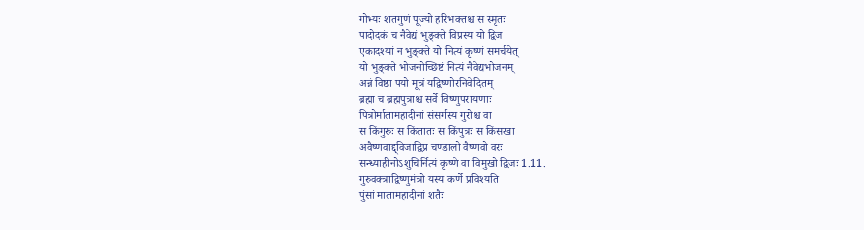गोभ्यः शतगुणं पूज्यो हरिभक्तश्च स स्मृतः
पादोदकं च नैवेद्यं भुङ्क्ते विप्रस्य यो द्विज
एकादश्यां न भुङ्क्ते यो नित्यं कृष्णं समर्चयेत्
यो भुङ्क्ते भोजनोच्छिष्टं नित्यं नैवेद्यभोजनम्
अन्नं विष्ठा पयो मूत्रं यद्विष्णोरनिवेदितम्
ब्रह्मा च ब्रह्मपुत्राश्च सर्वे विष्णुपरायणाः
पित्रोर्मातामहादीनां संसर्गस्य गुरोश्च वा
स किंगुरुः स किंतातः स किंपुत्रः स किंसखा
अवैष्णवाद्द्विजाद्विप्र चण्डालो वैष्णवो वरः
सन्ध्याहीनोऽशुचिर्नित्यं कृष्णे वा विमुखो द्विजः 1.11.
गुरुवक्त्राद्विष्णुमंत्रो यस्य कर्णे प्रविश्यति
पुंसां मातामहादीनां शतैः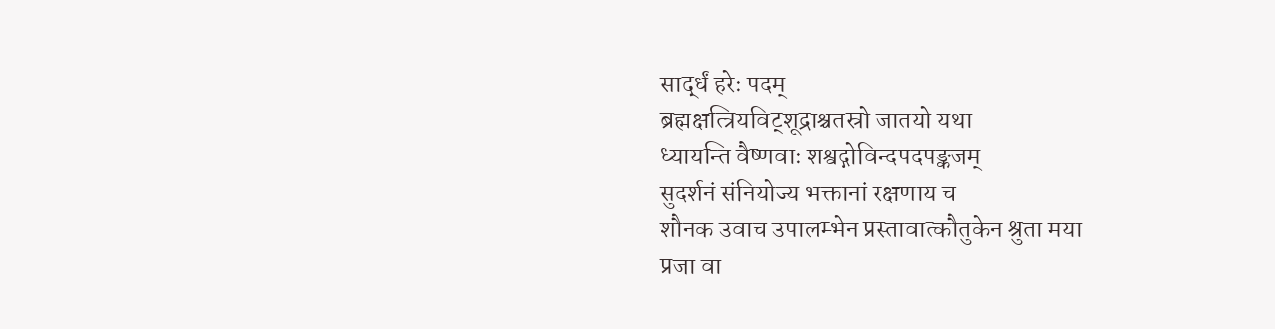सार्द्धं हरेः पदम्
ब्रह्मक्षत्त्रियविट्शूद्राश्चतस्रो जातयो यथा
ध्यायन्ति वैष्णवाः शश्वद्गोविन्दपदपङ्कजम्
सुदर्शनं संनियोज्य भक्तानां रक्षणाय च
शौनक उवाच उपालम्भेन प्रस्तावात्कौतुकेन श्रुता मया
प्रजा वा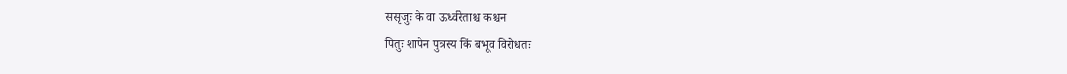ससृजुः के वा ऊर्ध्वरेताश्च कश्चन
पितुः शापेन पुत्रस्य किं बभूव विरोधतः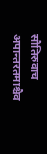सौतिरुवाच अपान्तरतमाश्चैव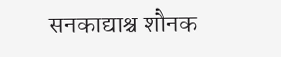सनकाद्याश्च शौनक